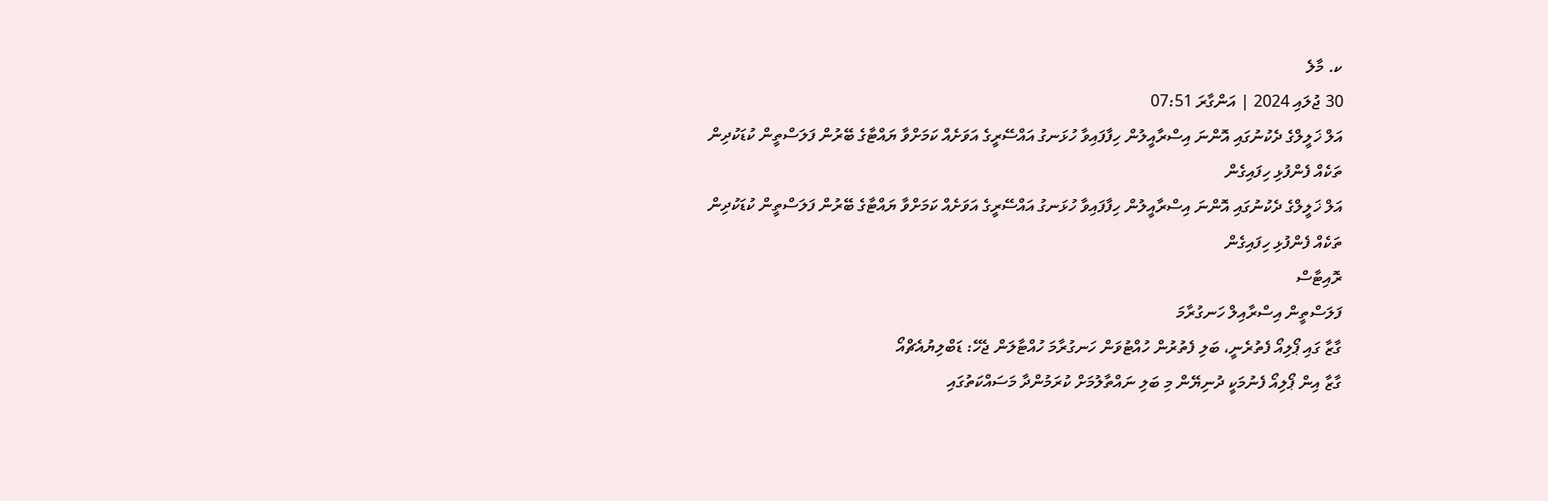ކ. މާލެ
30 ޖުލައި 2024 | އަންގާރަ 07:51
އަލް ޚަލީލްގެ ދެކުނުގައި އޮންނަ އިސްރާއީލުން ހިފާފައިވާ ހުޅަނގު އައްސޭރީގެ އަވަށެއް ކަމަށްވާ ޔައްޓާގެ ބޭރުން ފަލަސްތީން ކުޑަކުދިން ތަކެއް ފެންފުޅި ހިފައިގެން
އަލް ޚަލީލްގެ ދެކުނުގައި އޮންނަ އިސްރާއީލުން ހިފާފައިވާ ހުޅަނގު އައްސޭރީގެ އަވަށެއް ކަމަށްވާ ޔައްޓާގެ ބޭރުން ފަލަސްތީން ކުޑަކުދިން ތަކެއް ފެންފުޅި ހިފައިގެން
ރޮއިޓާސް
ފަލަސްތީން އިސްރާއިލް ހަނގުރާމަ
ގާޒާ ގައި ޕޯލިއޯ ފެތުރެނީ، ބަލި ފެތުރުން ހުއްޓުވަން ހަނގުރާމަ ހުއްޓާލަން ޖެހޭ: ޑަބްލިޔުއެޗްއޯ
ގާޒާ އިން ޕޯލިއޯ ފެނުމަކީ ދުނިޔޭން މި ބަލި ނައްތާލުމަށް ކުރަމުންދާ މަސައްކަތުގައި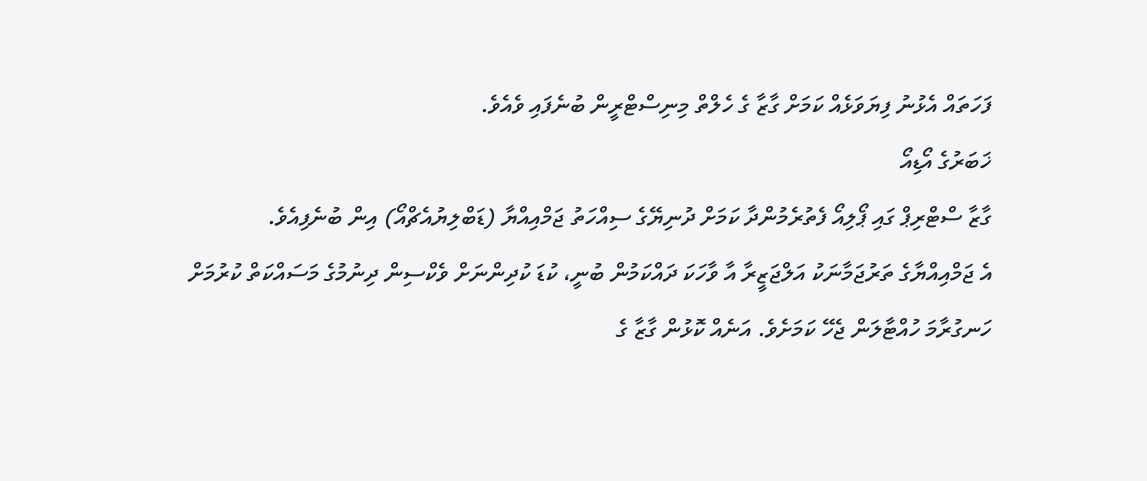ފަހަތައް އެޅުނު ފިޔަވަޅެއް ކަމަށް ގާޒާ ގެ ހެލްތް މިނިސްޓްރީން ބުނެފައި ވެއެވެ.
ޚަބަރުގެ އޯޑިއޯ
ގާޒާ ސްޓްރިޕް ގައި ޕޯލިއޯ ފެތުރެމުންދާ ކަމަށް ދުނިޔޭގެ ސިއްހަތު ޖަމްއިއްޔާ (ޑަބްލިޔުއެޗްއޯ) އިން ބުނެފިއެވެ.
އެ ޖަމްއިއްޔާގެ ތަރުޖަމާނަކު އަލްޖަޒީރާ އާ ވާހަކަ ދައްކަމުން ބުނީ، ކުޑަ ކުދިންނަށް ވެކްސިން ދިނުމުގެ މަސައްކަތް ކުރުމަށް ހަނގުރާމަ ހުއްޓާލަން ޖެހޭ ކަމަށެވެ. އަނެއް ކޮޅުން ގާޒާ ގެ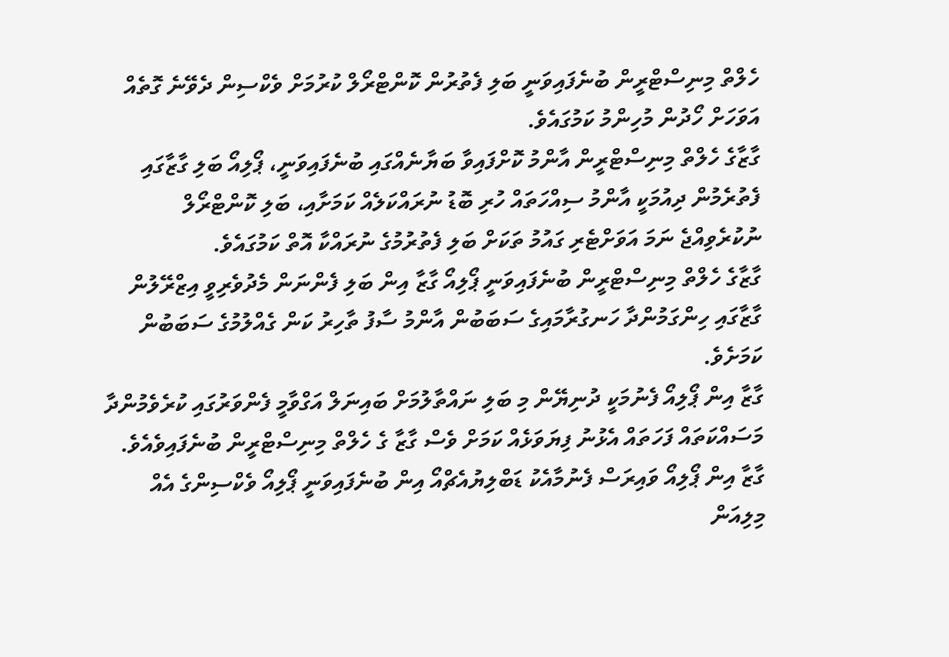ހެލްތް މިނިސްޓްރީން ބުނެފައިވަނީ ބަލި ފެތުރުން ކޮންޓްރޯލް ކުރުމަށް ވެކްސިން ދެވޭނެ ގޮތެއް އަވަހަށް ހޯދުން މުހިންމު ކަމުގައެވެ.
ގާޒާގެ ހެލްތް މިނިސްޓްރީން އާންމު ކޮށްފައިވާ ބަޔާނެއްގައި ބުނެފައިވަނީ، ޕޯލިއޯ ބަލި ގާޒާގައި ފެތުރެމުން ދިއުމަކީ އާންމު ސިއްހަތައް ހުރި ބޮޑު ނުރައްކަލެއް ކަމަށާއި، ބަލި ކޮންޓްރޯލް ނުކުރެވިއްޖެ ނަމަ އަވަށްޓެރި ގައުމު ތަކަށް ބަލި ފެތުރުމުގެ ނުރައްކާ އޮތް ކަމުގައެވެ.
ގާޒާގެ ހެލްތް މިނިސްޓްރީން ބުނެފައިވަނީ ޕޯލިއޯ ގާޒާ އިން ބަލި ފެންނަން މެދުވެރިވީ އިޒްރޭލުން ގާޒާގައި ހިންގަމުންދާ ހަނގުރާމައިގެ ސަބަބުން އާންމު ސާފު ތާހިރު ކަން ގެއްލުމުގެ ސަބަބުން ކަމަށެވެ.
ގާޒާ އިން ޕޯލިއޯ ފެނުމަކީ ދުނިޔޭން މި ބަލި ނައްތާލުމަށް ބައިނަލް އަގްވާމީ ފެންވަރުގައި ކުރެވެމުންދާ މަސައްކަތައް ފަހަތައް އެޅުނު ފިޔަވަޅެއް ކަމަށް ވެސް ގާޒާ ގެ ހެލްތް މިނިސްޓްރީން ބުނެފައިވެއެވެ.
ގާޒާ އިން ޕޯލިއޯ ވައިރަސް ފެނުމާއެކު ޑަބްލިޔުއެޗްއޯ އިން ބުނެފައިވަނީ ޕޯލިއޯ ވެކްސިންގެ އެއް މިލިއަން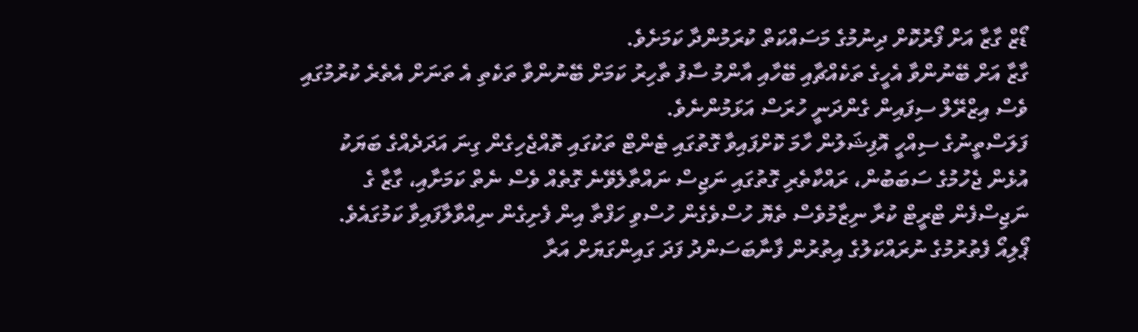ޑޯޒް ގާޒާ އަށް ފޯރުކޮށް ދިނުމުގެ މަސައްކަތް ކުރަމުންދާ ކަމަށެވެ.
ގާޒާ އަށް ބޭނުންވާ އެހީގެ ތަކެއްޗާއި ބޭހާއި އާންމު ސާފު ތާހިރު ކަމަށް ބޭނުންވާ ތަކެތި އެ ތަނަށް އެތެރެ ކުރުމުގައި ވެސް އިޒްރޭލް ސިފައިން ގެންދަނީ ހުރަސް އަޅަމުންނެވެ.
ފަލަސްތީނުގެ ސިއްހީ އޮފިޝަލުން ހާމަ ކޮށްފައިވާ ގޮތުގައި ޓެންޓް ތަކުގައި ތޮއްޖެހިގެން ގިނަ އަދަދެއްގެ ބަޔަކު އުޅެން ޖެހުމުގެ ސަބަބުން، ރައްކާތެރި ގޮތުގައި ނަޖިސް ނައްތާލެވޭނެ ގޮތެއް ވެސް ނެތް ކަމަށާއި، ގާޒާ ގެ ނަޖިސްފެން ޓްރީޓް ކުރާ ނިޒާމުވެސް ތެޔޮ ހުސްވެގެން ހުސްވި ހަފްތާ އިން ފެށިގެން ނިއްވާލާފައިވާ ކަމުގައެވެ.
ޕޯލިއޯ ފެތުރުމުގެ ނުރައްކަލުގެ އިތުރުން ފާނާބަސަންދު ފަދަ ގައިންގަޔަށް އަރާ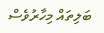ބަލިތައް މިހާރުވެސް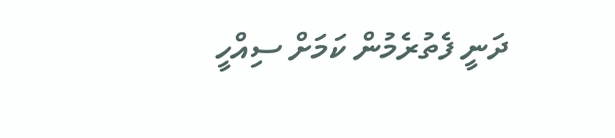ދަނީ ފެތުރެމުން ކަމަށް ސިއްހީ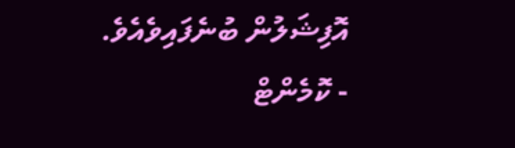އޮފިޝަލުން ބުނެފައިވެއެވެ.
- ކޮމެންޓް